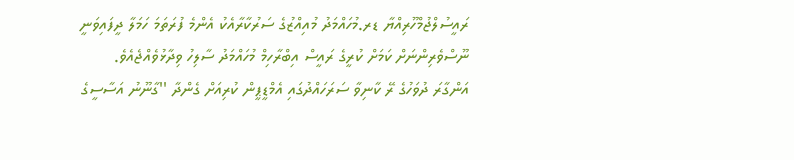ރައީސުލްޖުމްހޫރިއްޔާ ޑރ.މުހައްމަދު މުއިއްޒުގެ ސަރުކާރާއެކު އެންމެ ފުރަތަމަ ހަމަލާ ދީފައިވަނީ ނޫސްވެރިންނަށް ކަމަށް ކުރީގެ ރައީސް އިބްރާހިމް މުހައްމަދު ސާލިހު ވިދާޅުވެއްޖެއެވެ.
އަންގާރަ ދުވަހުގެ ރޭ ކާނިވާ ސަރަހައްދުގައި އެމްޑީޕީން ކުރިއަށް ގެންދާ ''ގާނޫނު އަސާސީގެ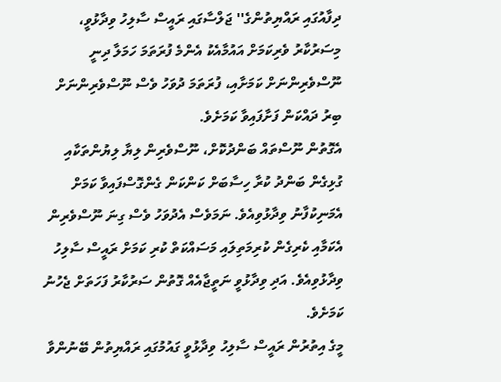ދިފާއުގައި ރައްޔިތުންގެ'' ޖަލްސާގައި ރައީސް ސާލިހު ވިދާޅުވީ، މިސަރުކާރު ވެރިކަމަށް އައުމާއެކު އެންމެ ފުރަތަމަ ހަމަލާ ދިނީ ނޫސްވެރިންނަށް ކަމަށާއި، ފުރަތަމަ ދުވަހު ވެސް ނޫސްވެރިންނަށް ބިރު ދައްކަން ފަށާފައިވާ ކަމަށެވެ.
އެގޮތުން ނޫސްތައް ބަންދުކޮށް، ނޫސްވެރިން ލިޔާ ލިޔުންތަކާއި ގުޅިގެން ބަންދު ކުރާ ހިސާބަށް ކަންކަން ގެންގޮސްފައިވާ ކަމަށް އެމަނިކުފާނު ވިދާޅުވިއެވެ. ނަމަވެސް އެދުވަހު ވެސް ގިނަ ނޫސްވެރިން އެކަމާއި ކެރިގެން ކުރިމަތިލައި މަސައްކަތް ކުރި ކަމަށް ރައީސް ސާލިހު ވިދާޅުވިއެވެ. އަދި ވިދާޅުވީ ނަތީޖާއެއް ގޮތުން ސަރުކާރު ފަހަތަށް ޖެހުނު ކަމަށެވެ.
މީގެ އިތުރުން ރައީސް ސާލިހު ވިދާޅުވީ ގައުމުގައި ރައްޔިތުން ބޭނުންވާ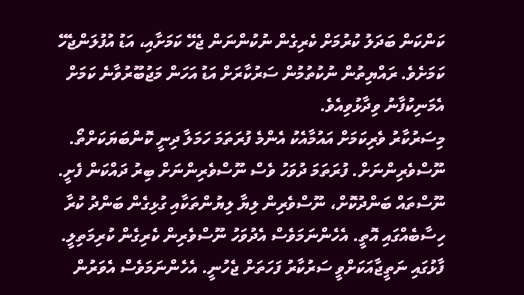ކަންކަން ބަދަލު ކުރުމަށް ކެރިގެން ނުކުންނަން ޖެހޭ ކަމަށާއި، އަޑު އުފުލަންޖެހޭ ކަމަށެވެ. ރައްޔިތުން ނުކުތުމުން ސަރުކާރަށް އަޑު އަހަން މަޖުބޫރުވާނެ ކަމަށް އެމަނިކުފާނު ވިދާޅުވިއެވެ.
މިސަރުކާރު ވެރިކަމަށް އައުމާއެކު އެންމެ ފުރަތަމަ ހަމަލާ ދިނީ ކޮންބަޔަކަށްތޯ. ނޫސްވެރިންނަށް. ފުރަތަމަ ދުވަހު ވެސް ނޫސްވެރިންނަށް ބިރު ދައްކަން ފެށީ. ނޫސްތައް ބަންދުކޮށް، ނޫސްވެރިން ލިޔާ ލިޔުންތަކާއި ގުޅިގެން ބަންދު ކުރާ ހިސާބެއްގައި އޮތީ. އެހެންނަމަވެސް އެދުވަހު ނޫސްވެރިން ކެރިގެން ކުރިމަތިލީ. ފާޅުގައި ނަތީޖާއަކަށްވީ ސަރުކާރު ފަހަތަށް ޖެހުނީ. އެހެންނަމަވެސް އެވަރުން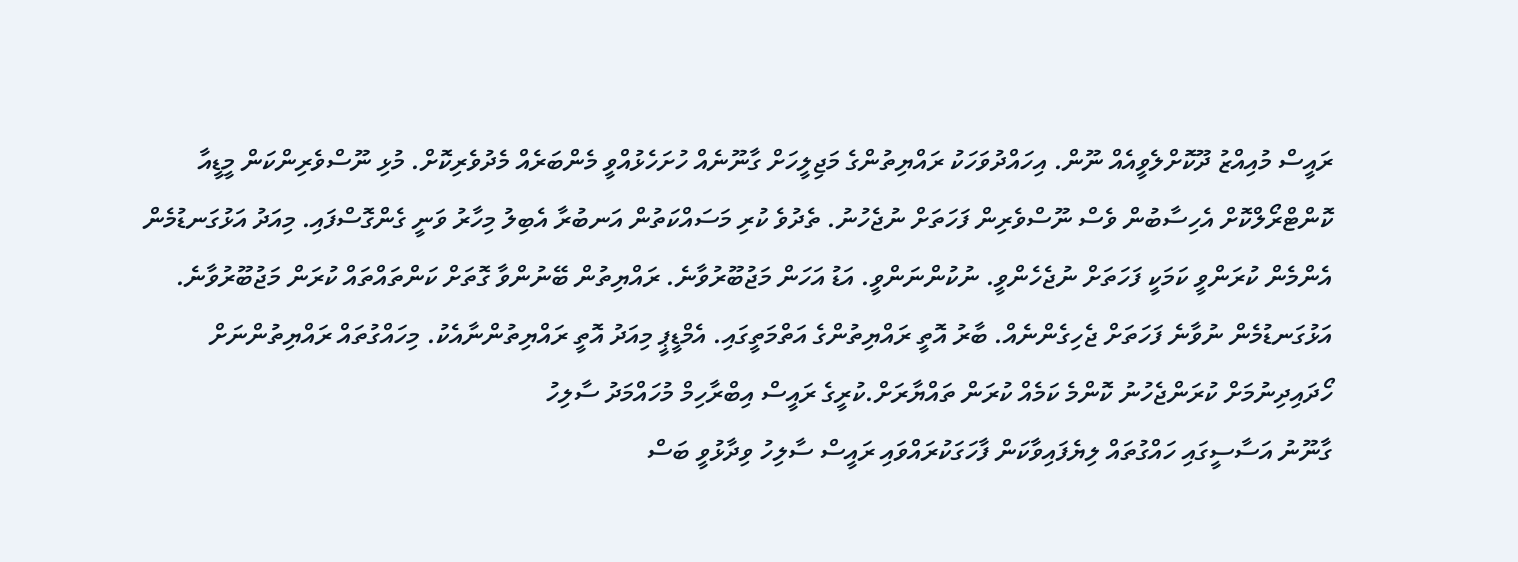ރައީސް މުއިއްޒު ދޫކޮށްލެވީއެއް ނޫން. އިހައްދުވަހަކު ރައްޔިތުންގެ މަޖިލީހަށް ގާނޫނެއް ހުށަހެޅުއްވީ މެންބަރެއް މެދުވެރިކޮށް. މުޅި ނޫސްވެރިންކަން މީޑީއާ ކޮންޓްރޯލްކޮށް އެހިސާބުން ވެސް ނޫސްވެރިން ފަހަތަށް ނުޖެހުނު. ތެދުވެ ކުރި މަސައްކަތުން އަނބުރާ އެބިލު މިހާރު ވަނީ ގެންގޮސްފައި. މިއަދު އަޅުގަނޑުމެން އެންމެން ކުރަންވީ ކަމަކީ ފަހަތަށް ނުޖެހެންވީ. ނުކުންނަންވީ. އަޑު އަހަން މަޖުބޫރުވާނެ. ރައްޔިތުން ބޭނުންވާ ގޮތަށް ކަންތައްތައް ކުރަން މަޖުބޫރުވާނެ. އަޅުގަނޑުމެން ނުވާނެ ފަހަތަށް ޖެހިގެންނެއް. ބާރު އޮތީ ރައްޔިތުންގެ އަތްމަތީގައި. އެމްޑީޕީ މިއަދު އޮތީ ރައްޔިތުންނާއެކު. މިހައްގުތައް ރައްޔިތުންނަށް ހޯދައިދިނުމަށް ކުރަންޖެހުނު ކޮންމެ ކަމެއް ކުރަން ތައްޔާރަށް.ކުރީގެ ރައީސް އިބްރާހިމް މުހައްމަދު ސާލިހު
ގާނޫނު އަސާސީގައި ހައްގުތައް ލިޔެފައިވާކަން ފާހަގަކުރައްވައި ރައީސް ސާލިހު ވިދާޅުވީ ބަސް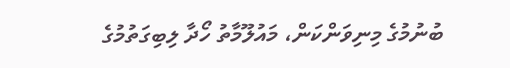ބުނުމުގެ މިނިވަންކަން، މައުލޫމާތު ހޯދާ ލިބިގަތުމުގެ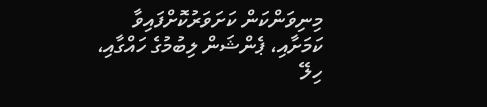މިނިވަންކަން ކަށަވަރުކޮށްފައިވާ ކަމަށާއި، ޕެންޝަން ލިބުމުގެ ހައްގާއި، ހިލޭ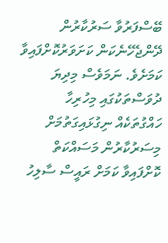ބޭސްފަރުވާ ސަރުކާރުން ދޭންޖެހޭނެކަން ކަށަވަރުކޮށްފައިވާ ކަމަށެވެ. ނަމަވެސް މިދިޔަ ދުވަސްތަކުގައި މިހުރިހާ ހައްގުތަކެއް ނިގުޅައިގަތުމަށް މިސަރުކާރުން މަސައްކަތް ކޮށްފައިވާ ކަމަށް ރައީސް ސާލިހު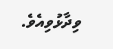ވިދާޅުވިއެވެ.